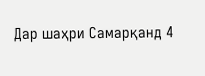Дар шаҳри Самарқанд 4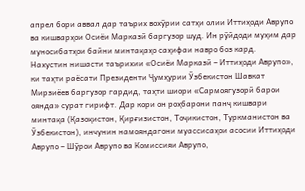апрел бори аввал дар таърих вохӯрии сатҳи олии Иттиҳоди Аврупо ва кишварҳои Осиёи Марказӣ баргузор шуд. Ин рӯйдоди муҳим дар муносибатҳои байни минтақаҳо саҳифаи навро боз кард.
Нахустин нишасти таърихии «Осиёи Марказӣ – Иттиҳоди Аврупо», ки таҳти раёсати Президенти Ҷумҳурии Ӯзбекистон Шавкат Мирзиёев баргузор гардид, таҳти шиори «Сармоягузорӣ барои оянда» сурат гирифт. Дар кори он роҳбарони панҷ кишвари минтақа (Қазоқистон, Қирғизистон, Тоҷикистон, Туркманистон ва Ӯзбекистон), инчунин намояндагони муассисаҳои асосии Иттиҳоди Аврупо – Шӯрои Аврупо ва Комиссияи Аврупо,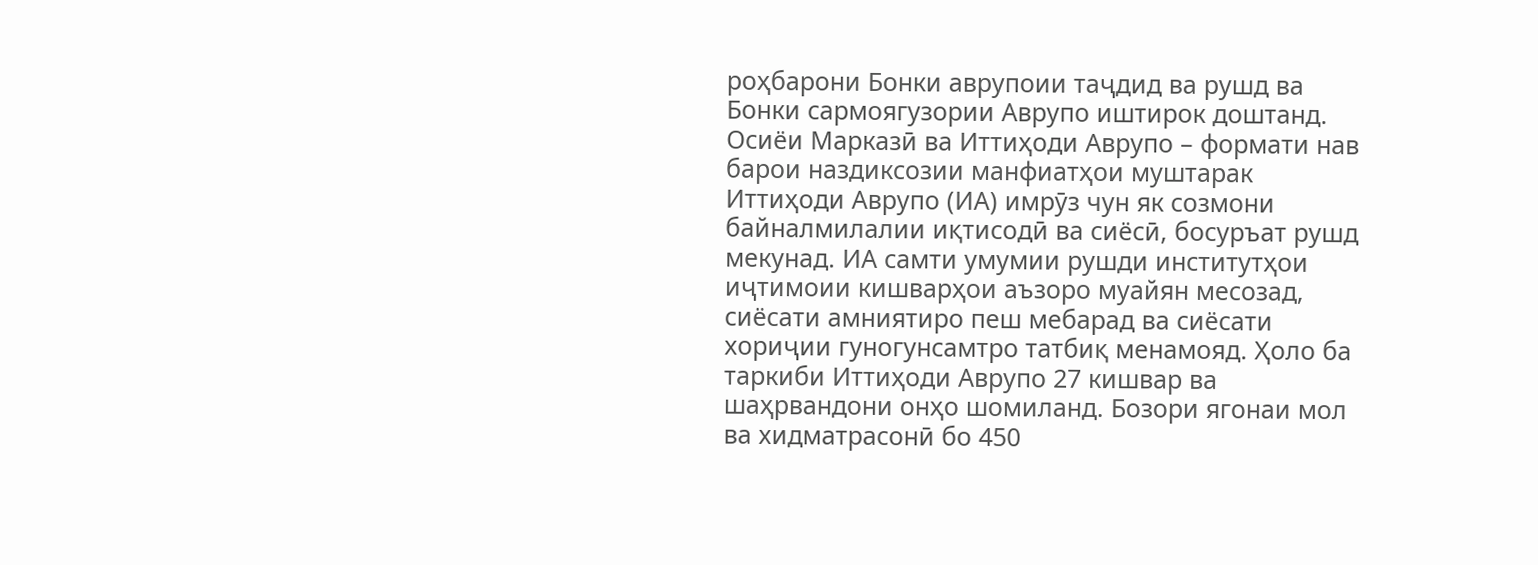роҳбарони Бонки аврупоии таҷдид ва рушд ва Бонки сармоягузории Аврупо иштирок доштанд.
Осиёи Марказӣ ва Иттиҳоди Аврупо – формати нав барои наздиксозии манфиатҳои муштарак
Иттиҳоди Аврупо (ИА) имрӯз чун як созмони байналмилалии иқтисодӣ ва сиёсӣ, босуръат рушд мекунад. ИА самти умумии рушди институтҳои иҷтимоии кишварҳои аъзоро муайян месозад, сиёсати амниятиро пеш мебарад ва сиёсати хориҷии гуногунсамтро татбиқ менамояд. Ҳоло ба таркиби Иттиҳоди Аврупо 27 кишвар ва шаҳрвандони онҳо шомиланд. Бозори ягонаи мол ва хидматрасонӣ бо 450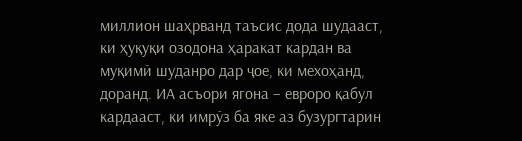миллион шаҳрванд таъсис дода шудааст, ки ҳуқуқи озодона ҳаракат кардан ва муқимӣ шуданро дар ҷое, ки мехоҳанд, доранд. ИА асъори ягона – евроро қабул кардааст, ки имрӯз ба яке аз бузургтарин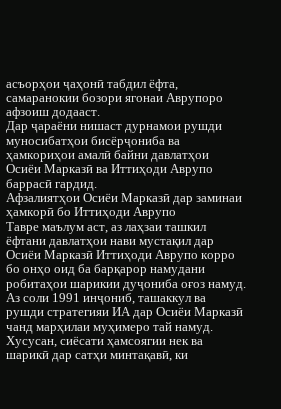асъорҳои ҷаҳонӣ табдил ёфта, самаранокии бозори ягонаи Аврупоро афзоиш додааст.
Дар ҷараёни нишаст дурнамои рушди муносибатҳои бисёрҷониба ва ҳамкориҳои амалӣ байни давлатҳои Осиёи Марказӣ ва Иттиҳоди Аврупо баррасӣ гардид.
Афзалиятҳои Осиёи Марказӣ дар заминаи ҳамкорӣ бо Иттиҳоди Аврупо
Тавре маълум аст, аз лаҳзаи ташкил ёфтани давлатҳои нави мустақил дар Осиёи Марказӣ Иттиҳоди Аврупо корро бо онҳо оид ба барқарор намудани робитаҳои шарикии дуҷониба оғоз намуд. Аз соли 1991 инҷониб, ташаккул ва рушди стратегияи ИА дар Осиёи Марказӣ чанд марҳилаи муҳимеро тай намуд.
Хусусан, сиёсати ҳамсоягии нек ва шарикӣ дар сатҳи минтақавӣ, ки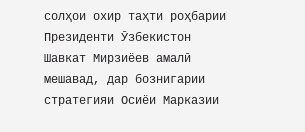солҳои охир таҳти роҳбарии Президенти Ӯзбекистон Шавкат Мирзиёев амалӣ мешавад, дар бознигарии стратегияи Осиёи Марказии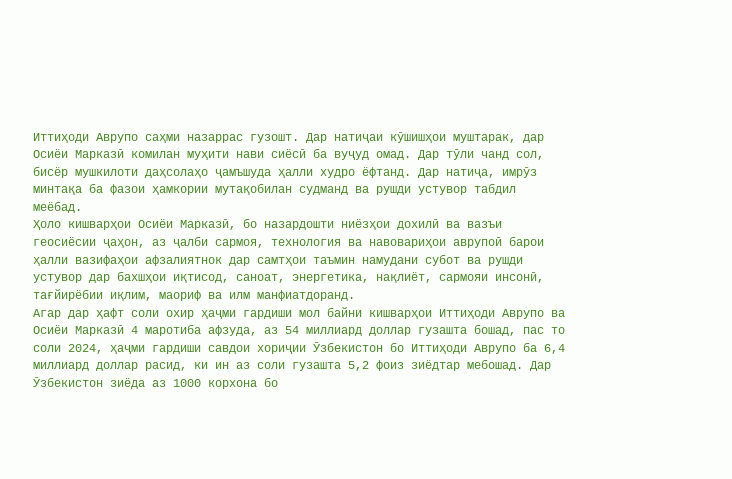Иттиҳоди Аврупо саҳми назаррас гузошт. Дар натиҷаи кӯшишҳои муштарак, дар Осиёи Марказӣ комилан муҳити нави сиёсӣ ба вуҷуд омад. Дар тӯли чанд сол, бисёр мушкилоти даҳсолаҳо ҷамъшуда ҳалли худро ёфтанд. Дар натиҷа, имрӯз минтақа ба фазои ҳамкории мутақобилан судманд ва рушди устувор табдил меёбад.
Ҳоло кишварҳои Осиёи Марказӣ, бо назардошти ниёзҳои дохилӣ ва вазъи геосиёсии ҷаҳон, аз ҷалби сармоя, технология ва навовариҳои аврупоӣ барои ҳалли вазифаҳои афзалиятнок дар самтҳои таъмин намудани субот ва рушди устувор дар бахшҳои иқтисод, саноат, энергетика, нақлиёт, сармояи инсонӣ, тағйирёбии иқлим, маориф ва илм манфиатдоранд.
Агар дар ҳафт соли охир ҳаҷми гардиши мол байни кишварҳои Иттиҳоди Аврупо ва Осиёи Марказӣ 4 маротиба афзуда, аз 54 миллиард доллар гузашта бошад, пас то соли 2024, ҳаҷми гардиши савдои хориҷии Ӯзбекистон бо Иттиҳоди Аврупо ба 6,4 миллиард доллар расид, ки ин аз соли гузашта 5,2 фоиз зиёдтар мебошад. Дар Ӯзбекистон зиёда аз 1000 корхона бо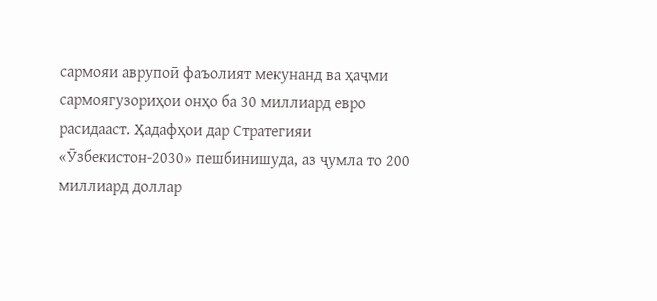сармояи аврупоӣ фаъолият мекунанд ва ҳаҷми сармоягузориҳои онҳо ба 30 миллиард евро расидааст. Ҳадафҳои дар Стратегияи «Ӯзбекистон-2030» пешбинишуда, аз ҷумла то 200 миллиард доллар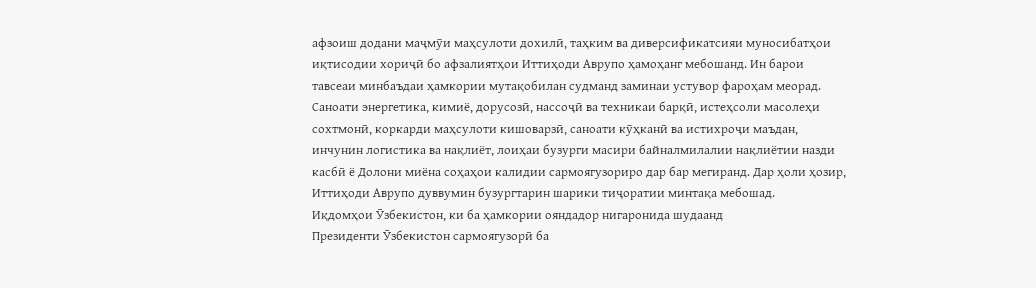афзоиш додани маҷмӯи маҳсулоти дохилӣ, таҳким ва диверсификатсияи муносибатҳои иқтисодии хориҷӣ бо афзалиятҳои Иттиҳоди Аврупо ҳамоҳанг мебошанд. Ин барои тавсеаи минбаъдаи ҳамкории мутақобилан судманд заминаи устувор фароҳам меорад.
Саноати энергетика, кимиё, дорусозӣ, нассоҷӣ ва техникаи барқӣ, истеҳсоли масолеҳи сохтмонӣ, коркарди маҳсулоти кишоварзӣ, саноати кӯҳканӣ ва истихроҷи маъдан, инчунин логистика ва нақлиёт, лоиҳаи бузурги масири байналмилалии нақлиётии назди касбӣ ё Долони миёна соҳаҳои калидии сармоягузориро дар бар мегиранд. Дар ҳоли ҳозир, Иттиҳоди Аврупо дуввумин бузургтарин шарики тиҷоратии минтақа мебошад.
Иқдомҳои Ӯзбекистон, ки ба ҳамкории ояндадор нигаронида шудаанд
Президенти Ӯзбекистон сармоягузорӣ ба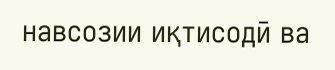навсозии иқтисодӣ ва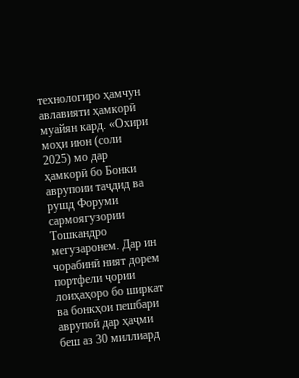технологиро ҳамчун авлавияти ҳамкорӣ муайян кард. «Охири моҳи июн (соли 2025) мо дар ҳамкорӣ бо Бонки аврупоии таҷдид ва рушд Форуми сармоягузории Тошкандро мегузаронем. Дар ин чорабинӣ ният дорем портфели ҷории лоиҳаҳоро бо ширкат ва бонкҳои пешбари аврупоӣ дар ҳаҷми беш аз 30 миллиард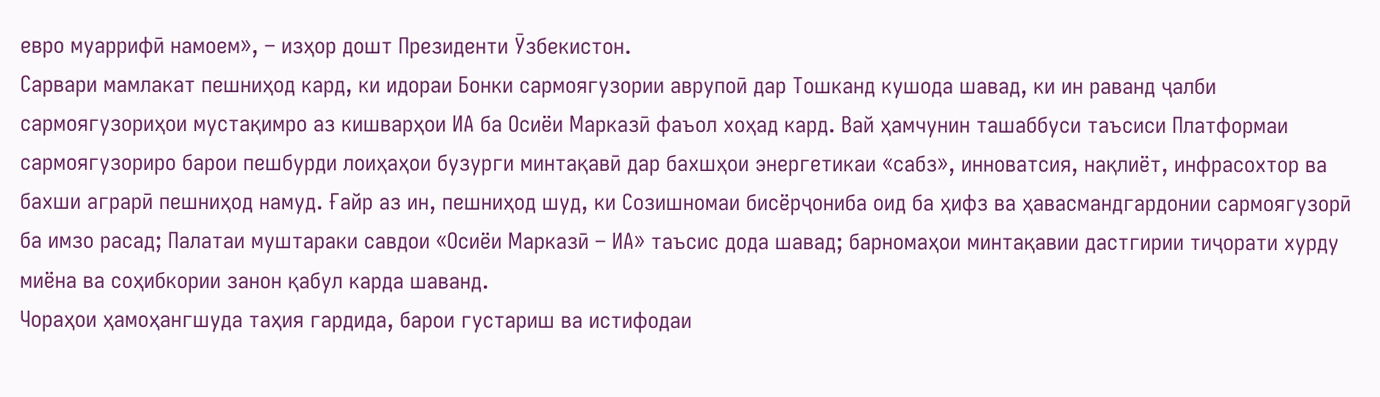евро муаррифӣ намоем», – изҳор дошт Президенти Ӯзбекистон.
Сарвари мамлакат пешниҳод кард, ки идораи Бонки сармоягузории аврупоӣ дар Тошканд кушода шавад, ки ин раванд ҷалби сармоягузориҳои мустақимро аз кишварҳои ИА ба Осиёи Марказӣ фаъол хоҳад кард. Вай ҳамчунин ташаббуси таъсиси Платформаи сармоягузориро барои пешбурди лоиҳаҳои бузурги минтақавӣ дар бахшҳои энергетикаи «сабз», инноватсия, нақлиёт, инфрасохтор ва бахши аграрӣ пешниҳод намуд. Ғайр аз ин, пешниҳод шуд, ки Созишномаи бисёрҷониба оид ба ҳифз ва ҳавасмандгардонии сармоягузорӣ ба имзо расад; Палатаи муштараки савдои «Осиёи Марказӣ – ИА» таъсис дода шавад; барномаҳои минтақавии дастгирии тиҷорати хурду миёна ва соҳибкории занон қабул карда шаванд.
Чораҳои ҳамоҳангшуда таҳия гардида, барои густариш ва истифодаи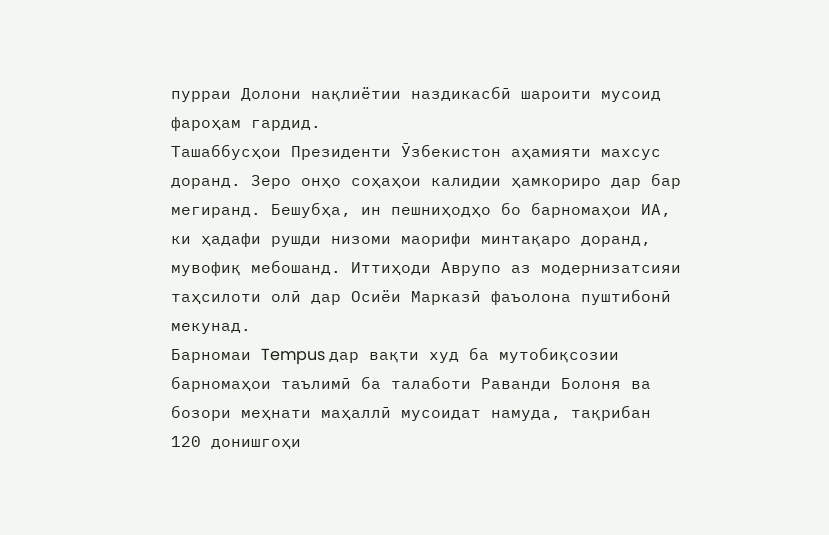пурраи Долони нақлиётии наздикасбӣ шароити мусоид фароҳам гардид.
Ташаббусҳои Президенти Ӯзбекистон аҳамияти махсус доранд. Зеро онҳо соҳаҳои калидии ҳамкориро дар бар мегиранд. Бешубҳа, ин пешниҳодҳо бо барномаҳои ИА, ки ҳадафи рушди низоми маорифи минтақаро доранд, мувофиқ мебошанд. Иттиҳоди Аврупо аз модернизатсияи таҳсилоти олӣ дар Осиёи Марказӣ фаъолона пуштибонӣ мекунад.
Барномаи Tempus дар вақти худ ба мутобиқсозии барномаҳои таълимӣ ба талаботи Раванди Болоня ва бозори меҳнати маҳаллӣ мусоидат намуда, тақрибан 120 донишгоҳи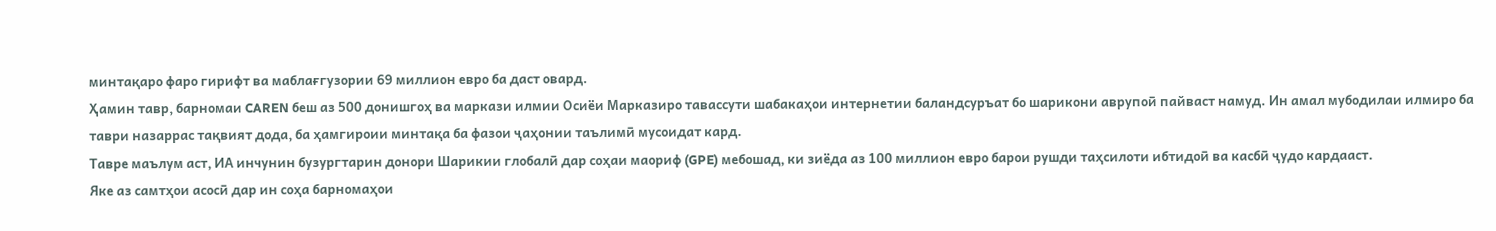минтақаро фаро гирифт ва маблағгузории 69 миллион евро ба даст овард.
Ҳамин тавр, барномаи CAREN беш аз 500 донишгоҳ ва маркази илмии Осиёи Марказиро тавассути шабакаҳои интернетии баландсуръат бо шарикони аврупоӣ пайваст намуд. Ин амал мубодилаи илмиро ба таври назаррас тақвият дода, ба ҳамгироии минтақа ба фазои ҷаҳонии таълимӣ мусоидат кард.
Тавре маълум аст, ИА инчунин бузургтарин донори Шарикии глобалӣ дар соҳаи маориф (GPE) мебошад, ки зиёда аз 100 миллион евро барои рушди таҳсилоти ибтидоӣ ва касбӣ ҷудо кардааст.
Яке аз самтҳои асосӣ дар ин соҳа барномаҳои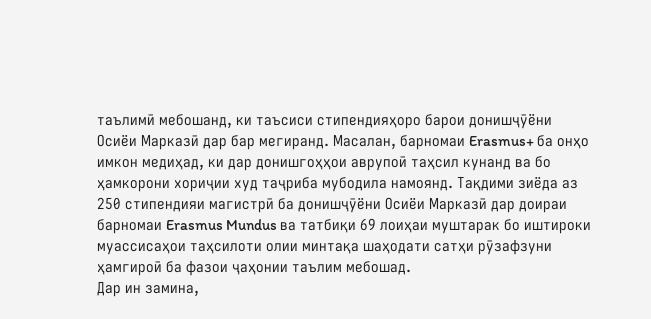таълимӣ мебошанд, ки таъсиси стипендияҳоро барои донишҷӯёни Осиёи Марказӣ дар бар мегиранд. Масалан, барномаи Erasmus+ ба онҳо имкон медиҳад, ки дар донишгоҳҳои аврупоӣ таҳсил кунанд ва бо ҳамкорони хориҷии худ таҷриба мубодила намоянд. Тақдими зиёда аз 250 стипендияи магистрӣ ба донишҷӯёни Осиёи Марказӣ дар доираи барномаи Erasmus Mundus ва татбиқи 69 лоиҳаи муштарак бо иштироки муассисаҳои таҳсилоти олии минтақа шаҳодати сатҳи рӯзафзуни ҳамгироӣ ба фазои ҷаҳонии таълим мебошад.
Дар ин замина,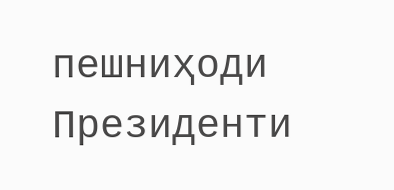пешниҳоди Президенти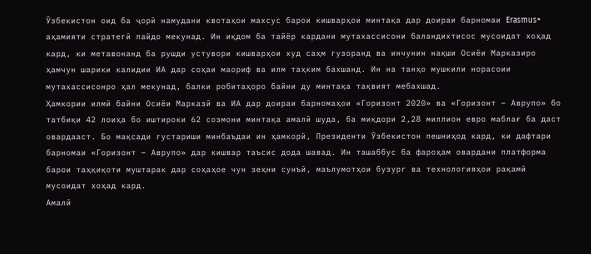Ӯзбекистон оид ба ҷорӣ намудани квотаҳои махсус барои кишварҳои минтақа дар доираи барномаи Erasmus+ аҳамияти стратегӣ пайдо мекунад. Ин иқдом ба тайёр кардани мутахассисони баландихтисос мусоидат хоҳад кард, ки метавонанд ба рушди устувори кишварҳои худ саҳм гузоранд ва инчунин нақши Осиёи Марказиро ҳамчун шарики калидии ИА дар соҳаи маориф ва илм таҳким бахшанд. Ин на танҳо мушкили норасоии мутахассисонро ҳал мекунад, балки робитаҳоро байни ду минтақа тақвият мебахшад.
Ҳамкории илмӣ байни Осиёи Марказӣ ва ИА дар доираи барномаҳои «Горизонт 2020» ва «Горизонт – Аврупо» бо татбиқи 42 лоиҳа бо иштироки 62 созмони минтақа амалӣ шуда, ба миқдори 2,28 миллион евро маблағ ба даст овардааст. Бо мақсади густариши минбаъдаи ин ҳамкорӣ, Президенти Ӯзбекистон пешниҳод кард, ки дафтари барномаи «Горизонт – Аврупо» дар кишвар таъсис дода шавад. Ин ташаббус ба фароҳам овардани платформа барои таҳқиқоти муштарак дар соҳаҳое чун зеҳни сунъӣ, маълумотҳои бузург ва технологияҳои рақамӣ мусоидат хоҳад кард.
Амалӣ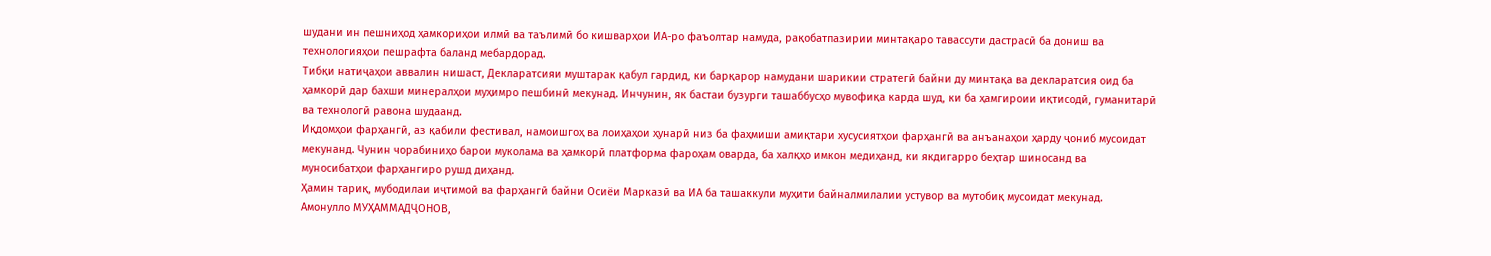шудани ин пешниҳод ҳамкориҳои илмӣ ва таълимӣ бо кишварҳои ИА-ро фаъолтар намуда, рақобатпазирии минтақаро тавассути дастрасӣ ба дониш ва технологияҳои пешрафта баланд мебардорад.
Тибқи натиҷаҳои аввалин нишаст, Декларатсияи муштарак қабул гардид, ки барқарор намудани шарикии стратегӣ байни ду минтақа ва декларатсия оид ба ҳамкорӣ дар бахши минералҳои муҳимро пешбинӣ мекунад. Инчунин, як бастаи бузурги ташаббусҳо мувофиқа карда шуд, ки ба ҳамгироии иқтисодӣ, гуманитарӣ ва технологӣ равона шудаанд.
Иқдомҳои фарҳангӣ, аз қабили фестивал, намоишгоҳ ва лоиҳаҳои ҳунарӣ низ ба фаҳмиши амиқтари хусусиятҳои фарҳангӣ ва анъанаҳои ҳарду ҷониб мусоидат мекунанд. Чунин чорабиниҳо барои муколама ва ҳамкорӣ платформа фароҳам оварда, ба халқҳо имкон медиҳанд, ки якдигарро беҳтар шиносанд ва муносибатҳои фарҳангиро рушд диҳанд.
Ҳамин тариқ, мубодилаи иҷтимоӣ ва фарҳангӣ байни Осиёи Марказӣ ва ИА ба ташаккули муҳити байналмилалии устувор ва мутобиқ мусоидат мекунад.
Амонулло МУҲАММАДҶОНОВ,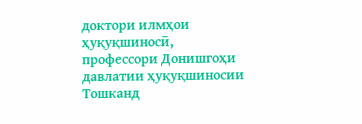доктори илмҳои ҳуқуқшиносӣ, профессори Донишгоҳи давлатии ҳуқуқшиносии Тошканд